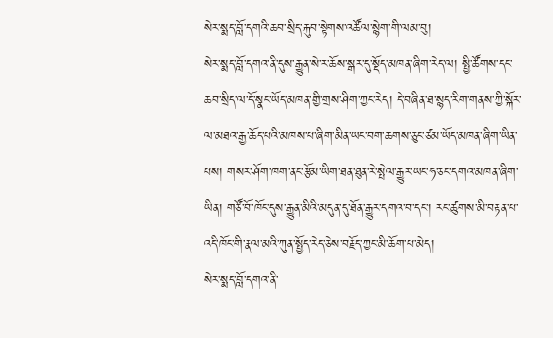སེར་སྨད་བློ་དགའི་ཆབ་སྲིད་རྐུབ་སྟེགས་འཚོལ་སྙེག་གི་ལམ་བུ།
སེར་སྨད་བློ་དགའ་ནི་དུས་རྒྱུན་སེ་ར་ཆོས་སྒར་དུ་སྡོད་མཁན་ཞིག་རེད་ལ། སྤྱི་ཚོགས་དང་ཆབ་སྲིད་ལ་དོ་སྣང་ཡོད་མཁན་གྱི་གྲས་ཤིག་ཀྱང་རེད། དེ་བཞིན་ཐ་སྙད་རིག་གནས་ཀྱི་སྐོར་ལ་མཐའ་རྒྱ་ཆོད་པའི་མཁས་པ་ཞིག་མིན་ཡང་བག་ཆགས་ཅུང་ཙམ་ཡོད་མཁན་ཞིག་ཡིན་པས། གསར་ཤོག་ཁག་ནང་རྩོམ་ཡིག་ཐན་ཐུན་རེ་སྤེལ་རྒྱུར་ཡང་ཧ་ཅང་དགའ་མཁན་ཞིག་ཡིན། གཙོ་བོ་ཁོང་དུས་རྒྱུན་མིའི་མདུན་དུ་ཐོན་རྒྱུར་དགའ་བ་དང་། རང་ཚུགས་མི་བརྟན་པ་འདི་ཁོང་གི་རྣལ་མའི་ཀུན་སྤྱོད་རེད་ཅེས་བརྗོད་ཀྱང་མི་ཆོག་པ་མེད།
སེར་སྨད་བློ་དགའ་ནི་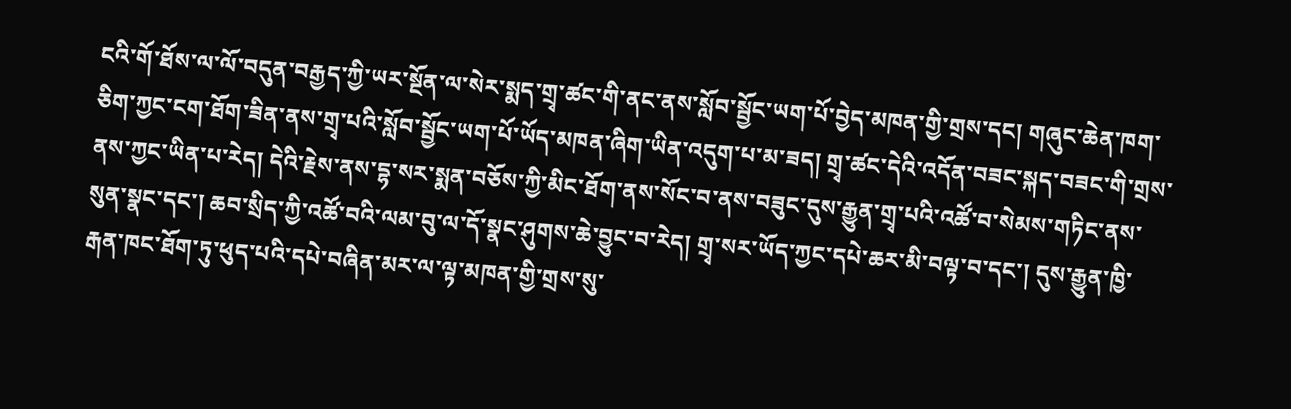ངའི་གོ་ཐོས་ལ་ལོ་བདུན་བརྒྱད་ཀྱི་ཡར་སྔོན་ལ་སེར་སྨད་གྲྭ་ཚང་གི་ནང་ནས་སློབ་སྦྱོང་ཡག་པོ་བྱེད་མཁན་གྱི་གྲས་དང། གཞུང་ཆེན་ཁག་ཅིག་ཀྱང་ངག་ཐོག་ཟིན་ནས་གྲྭ་པའི་སློབ་སྦྱོང་ཡག་པོ་ཡོད་མཁན་ཞིག་ཡིན་འདུག་པ་མ་ཟད། གྲྭ་ཚང་དེའི་འདོན་བཟང་སྐད་བཟང་གི་གྲས་ནས་ཀྱང་ཡིན་པ་རེད། དེའི་རྗེས་ནས་དྷ་སར་སྨན་བཅོས་ཀྱི་མིང་ཐོག་ནས་སོང་བ་ནས་བཟུང་དུས་རྒྱུན་གྲྭ་པའི་འཚོ་བ་སེམས་གཏིང་ནས་སུན་སྣང་དང་། ཆབ་སྲིད་ཀྱི་འཚོ་བའི་ལམ་བུ་ལ་དོ་སྣང་ཤུགས་ཆེ་བྱུང་བ་རེད། གྲྭ་སར་ཡོད་ཀྱང་དཔེ་ཆར་མི་བལྟ་བ་དང་། དུས་རྒྱུན་ཁྱི་རྒན་ཁང་ཐོག་ཏུ་ཕུད་པའི་དཔེ་བཞིན་མར་ལ་ལྟ་མཁན་གྱི་གྲས་སུ་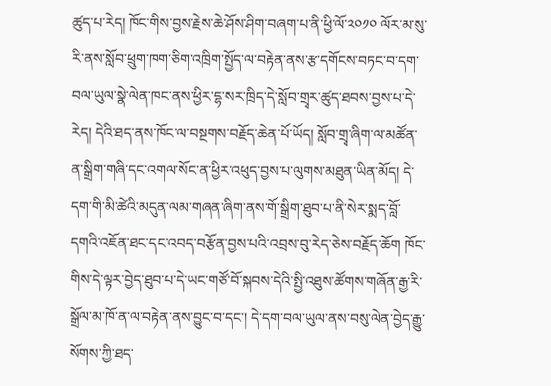ཚུད་པ་རེད། ཁོང་གིས་བྱས་རྗེས་ཆེ་ཤོས་ཤིག་བཞག་པ་ནི་ཕྱི་ལོ་༢༠༡༠ ལོར་མ་སུ་རི་ནས་སློབ་ཕྲུག་ཁག་ཅིག་འཁྲིག་སྤྱོད་ལ་བརྟེན་ནས་རྩ་དགོངས་བཏང་བ་དག་བལ་ཡུལ་སྣེ་ལེན་ཁང་ནས་ཕྱིར་དྷ་སར་ཁྲིད་དེ་སློབ་གྲྭར་ཚུད་ཐབས་བྱས་པ་དེ་རེད། དེའི་ཐད་ནས་ཁོང་ལ་བསྔགས་བརྗོད་ཆེན་པོ་ཡོད། སློབ་གྲྭ་ཞིག་ལ་མཚོན་ན་སྒྲིག་གཞི་དང་འགལ་སོང་ན་ཕྱིར་འཕུད་བྱས་པ་ལུགས་མཐུན་ཡིན་མོད། དེ་དག་གི་མི་ཚེའི་མདུན་ལམ་གཞན་ཞིག་ནས་གོ་སྒྲིག་ཐུབ་པ་ནི་སེར་སྨད་བློ་དགའི་འཇོན་ཐང་དང་འབད་བརྩོན་བྱས་པའི་འབྲས་བུ་རེད་ཅེས་བརྗོད་ཆོག ཁོང་གིས་དེ་ལྟར་བྱེད་ཐུབ་པ་དེ་ཡང་གཙོ་བོ་སྐབས་དེའི་སྤྱི་འཐུས་ཚོགས་གཞོན་རྒྱ་རི་སྒྲོལ་མ་ཁོ་ན་ལ་བརྟེན་ནས་བྱུང་བ་དང་། དེ་དག་བལ་ཡུལ་ནས་བསུ་ལེན་བྱེད་རྒྱུ་སོགས་ཀྱི་ཐད་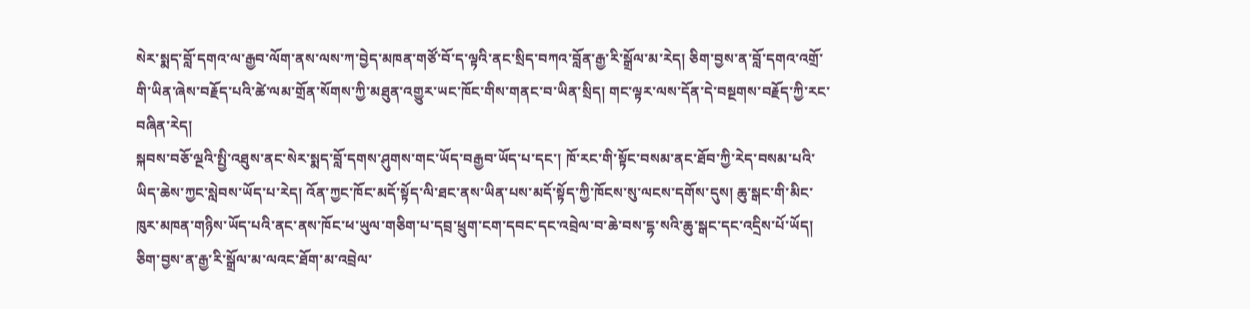སེར་སྨད་བློ་དགའ་ལ་རྒྱབ་ལོག་ནས་ལས་ཀ་བྱེད་མཁན་གཙོ་བོ་ད་ལྟའི་ནང་སྲིད་བཀའ་བློན་རྒྱ་རི་སྒྲོལ་མ་རེད། ཅིག་བྱས་ན་བློ་དགའ་འགྲོ་གི་ཡིན་ཞེས་བརྗོད་པའི་ཚེ་ལམ་གྲོན་སོགས་ཀྱི་མཐུན་འགྱུར་ཡང་ཁོང་གིས་གནང་བ་ཡིན་སྲིད། གང་ལྟར་ལས་དོན་དེ་བསྔགས་བརྗོད་ཀྱི་རང་བཞིན་རེད།
སྐབས་བཅོ་ལྔའི་སྤྱི་འཐུས་ནང་སེར་སྨད་བློ་དགས་ཤུགས་གང་ཡོད་བརྒྱབ་ཡོད་པ་དང་། ཁོ་རང་གི་སྟོང་བསམ་ནང་ཐོབ་ཀྱི་རེད་བསམ་པའི་ཡིད་ཆེས་ཀྱང་སླེབས་ཡོད་པ་རེད། འོན་ཀྱང་ཁོང་མདོ་སྟོད་ལི་ཐང་ནས་ཡིན་པས་མདོ་སྟོད་ཀྱི་ཁོངས་སུ་ལངས་དགོས་དུས། ཆུ་སྒང་གི་མིང་ཁུར་མཁན་གཉིས་ཡོད་པའི་ནང་ནས་ཁོང་ཕ་ཡུལ་གཅིག་པ་དབྲ་ཕྲུག་ངག་དབང་དང་འབྲེལ་བ་ཆེ་བས་དྷ་སའི་ཆུ་སྒང་དང་འདྲིས་པོ་ཡོད། ཅིག་བྱས་ན་རྒྱ་རི་སྒྲོལ་མ་ལའང་ཐོག་མ་འབྲེལ་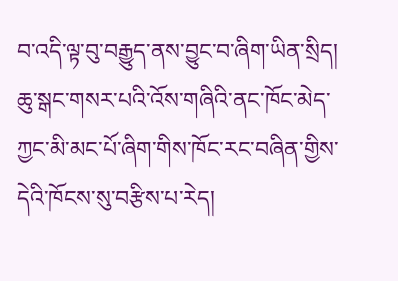བ་འདི་ལྟ་བུ་བརྒྱུད་ནས་བྱུང་བ་ཞིག་ཡིན་སྲིད། ཆུ་སྒང་གསར་པའི་འོས་གཞིའི་ནང་ཁོང་མེད་ཀྱང་མི་མང་པོ་ཞིག་གིས་ཁོང་རང་བཞིན་གྱིས་དེའི་ཁོངས་སུ་བརྩིས་པ་རེད།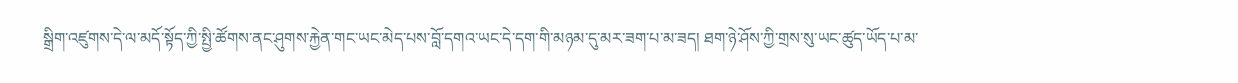སྒྲིག་འཛུགས་དེ་ལ་མདོ་སྟོད་ཀྱི་སྤྱི་ཚོགས་ནང་ཤུགས་རྐྱེན་གང་ཡང་མེད་པས་བློ་དགའ་ཡང་དེ་དག་གི་མཉམ་དུ་མར་ཟག་པ་མ་ཟད། ཐག་ཉེ་ཤོས་ཀྱི་གྲས་སུ་ཡང་ཚུད་ཡོད་པ་མ་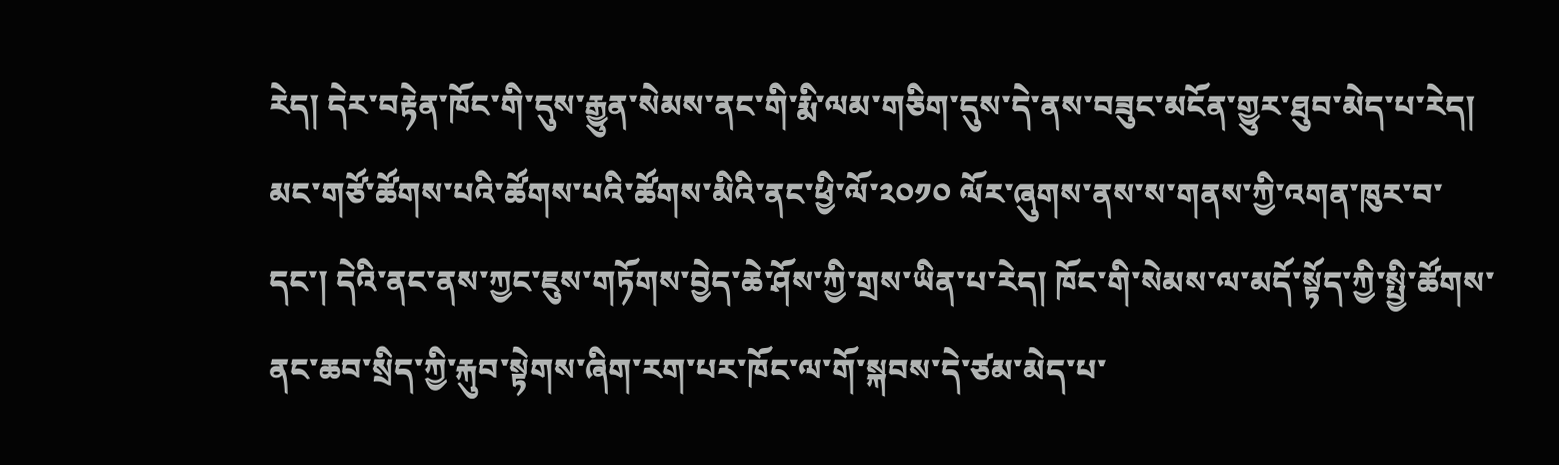རེད། དེར་བརྟེན་ཁོང་གི་དུས་རྒྱུན་སེམས་ནང་གི་རྨི་ལམ་གཅིག་དུས་དེ་ནས་བཟུང་མངོན་གྱུར་ཐུབ་མེད་པ་རེད། མང་གཙོ་ཚོགས་པའི་ཚོགས་པའི་ཚོགས་མིའི་ནང་ཕྱི་ལོ་༢༠༡༠ ལོར་ཞུགས་ནས་ས་གནས་ཀྱི་འགན་ཁུར་བ་དང་། དེའི་ནང་ནས་ཀྱང་ཇུས་གཏོགས་བྱེད་ཆེ་ཤོས་ཀྱི་གྲས་ཡིན་པ་རེད། ཁོང་གི་སེམས་ལ་མདོ་སྟོད་ཀྱི་སྤྱི་ཚོགས་ནང་ཆབ་སྲིད་ཀྱི་རྐུབ་སྟེགས་ཞིག་རག་པར་ཁོང་ལ་གོ་སྐབས་དེ་ཙམ་མེད་པ་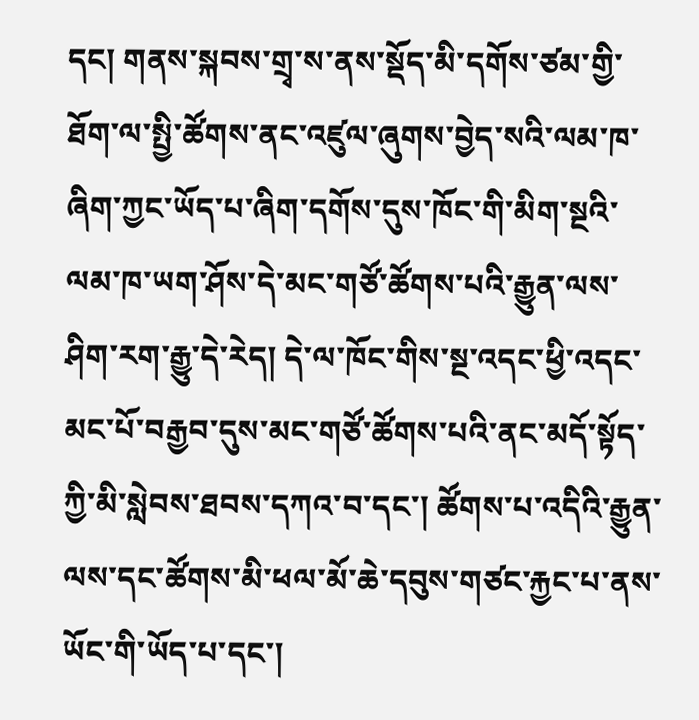དང། གནས་སྐབས་གྲྭ་ས་ནས་སྡོད་མི་དགོས་ཙམ་གྱི་ཐོག་ལ་སྤྱི་ཚོགས་ནང་འཛུལ་ཞུགས་བྱེད་སའི་ལམ་ཁ་ཞིག་ཀྱང་ཡོད་པ་ཞིག་དགོས་དུས་ཁོང་གི་མིག་སྔའི་ལམ་ཁ་ཡག་ཤོས་དེ་མང་གཙོ་ཚོགས་པའི་རྒྱུན་ལས་ཤིག་རག་རྒྱུ་དེ་རེད། དེ་ལ་ཁོང་གིས་སྔ་འདང་ཕྱི་འདང་མང་པོ་བརྒྱབ་དུས་མང་གཙོ་ཚོགས་པའི་ནང་མདོ་སྟོད་ཀྱི་མི་སླེབས་ཐབས་དཀའ་བ་དང་། ཚོགས་པ་འདིའི་རྒྱུན་ལས་དང་ཚོགས་མི་ཕལ་མོ་ཆེ་དབུས་གཙང་རྐྱང་པ་ནས་ཡོང་གི་ཡོད་པ་དང་།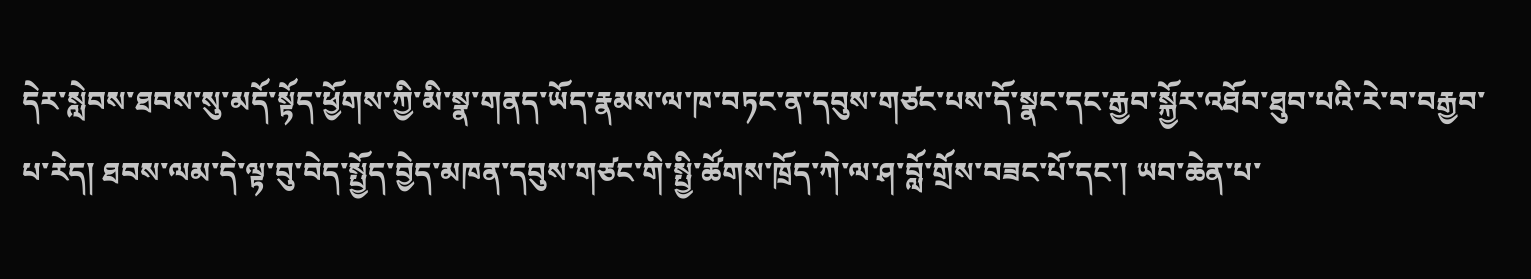དེར་སླེབས་ཐབས་སུ་མདོ་སྟོད་ཕྱོགས་ཀྱི་མི་སྣ་གནད་ཡོད་རྣམས་ལ་ཁ་བཏང་ན་དབུས་གཙང་པས་དོ་སྣང་དང་རྒྱབ་སྐྱོར་འཐོབ་ཐུབ་པའི་རེ་བ་བརྒྱབ་པ་རེད། ཐབས་ལམ་དེ་ལྟ་བུ་བེད་སྤྱོད་བྱེད་མཁན་དབུས་གཙང་གི་སྤྱི་ཚོགས་ཁྲོད་ཀེ་ལ་ཤ་བློ་གྲོས་བཟང་པོ་དང་། ཡབ་ཆེན་པ་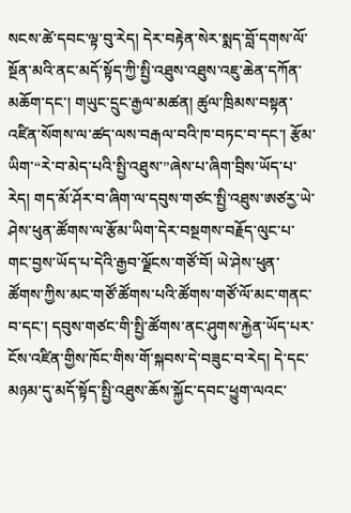སངས་ཚེ་དབང་ལྟ་བུ་རེད། དེར་བརྟེན་སེར་སྨད་བློ་དགས་ལོ་སྔོན་མའི་ནང་མདོ་སྟོད་ཀྱི་སྤྱི་འཐུས་འཐུས་འཇུ་ཆེན་དཀོན་མཆོག་དང་། གཡུང་དྲུང་རྒྱལ་མཚན། ཚུལ་ཁྲིམས་བསྟན་འཛིན་སོགས་ལ་ཚད་ལས་བརྒལ་བའི་ཁ་བཏང་བ་དང་། རྩོམ་ཡིག་“རེ་བ་མེད་པའི་སྤྱི་འཐུས་”ཞེས་པ་ཞིག་བྲིས་ཡོད་པ་རེད། གད་མོ་ཤོར་བ་ཞིག་ལ་དབུས་གཙང་སྤྱི་འཐུས་ཨཙརྱ་ཡེ་ཤེས་ཕུན་ཚོགས་ལ་རྩོམ་ཡིག་དེར་བསྔགས་བརྗོད་ལུང་པ་གང་བྱས་ཡོད་པ་དེའི་རྒྱབ་ལྗོངས་གཙོ་བོ། ཡེ་ཤེས་ཕུན་ཚོགས་ཀྱིས་མང་གཙོ་ཚོགས་པའི་ཚོགས་གཙོ་ལོ་མང་གནང་བ་དང་། དབུས་གཙང་གི་སྤྱི་ཚོགས་ནང་ཤུགས་རྐྱེན་ཡོད་པར་ངོས་འཛིན་གྱིས་ཁོང་གིས་གོ་སྐབས་དེ་བཟུང་བ་རེད། དེ་དང་མཉམ་དུ་མདོ་སྟོད་སྤྱི་འཐུས་ཆོས་སྐྱོང་དབང་ཕྱུག་ལའང་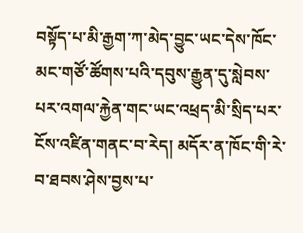བསྟོད་པ་མི་རྒྱག་ཀ་མེད་བྱུང་ཡང་དེས་ཁོང་མང་གཙོ་ཚོགས་པའི་དབུས་རྒྱུན་དུ་སླེབས་པར་འགལ་རྐྱེན་གང་ཡང་འཕྲད་མི་སྲིད་པར་ངོས་འཛིན་གནང་བ་རེད། མདོར་ན་ཁོང་གི་རེ་བ་ཐབས་ཤེས་བྱས་པ་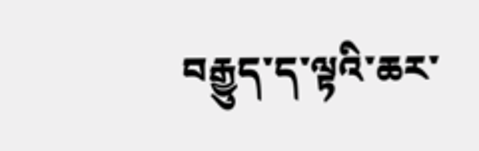བརྒྱུད་ད་ལྟའི་ཆར་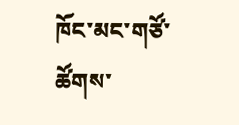ཁོང་མང་གཙོ་ཚོགས་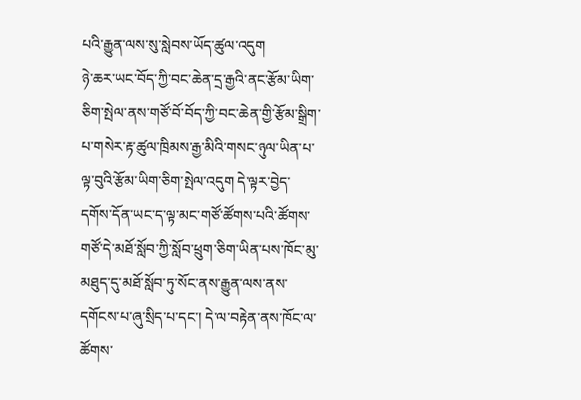པའི་རྒྱུན་ལས་སུ་སླེབས་ཡོད་ཚུལ་འདུག
ཉེ་ཆར་ཡང་བོད་ཀྱི་བང་ཆེན་དྲ་རྒྱའི་ནང་རྩོམ་ཡིག་ཅིག་སྤེལ་ནས་གཙོ་བོ་བོད་ཀྱི་བང་ཆེན་གྱི་རྩོམ་སྒྲིག་པ་གསེར་རྟ་ཚུལ་ཁྲིམས་རྒྱ་མིའི་གསང་ཉུལ་ཡིན་པ་ལྟ་བུའི་རྩོམ་ཡིག་ཅིག་སྤེལ་འདུག དེ་ལྟར་བྱེད་དགོས་དོན་ཡང་ད་ལྟ་མང་གཙོ་ཚོགས་པའི་ཚོགས་གཙོ་དེ་མཐོ་སློབ་ཀྱི་སློབ་ཕྲུག་ཅིག་ཡིན་པས་ཁོང་མུ་མཐུད་དུ་མཐོ་སློབ་ཏུ་སོང་ནས་རྒྱུན་ལས་ནས་དགོངས་པ་ཞུ་སྲིད་པ་དང་། དེ་ལ་བརྟེན་ནས་ཁོང་ལ་ཚོགས་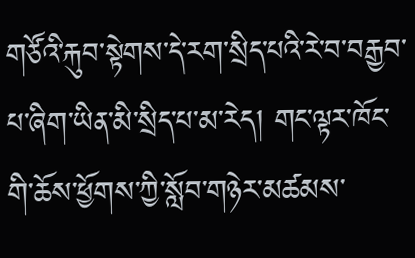གཙོའི་རྐུབ་སྟེགས་དེ་རག་སྲིད་པའི་རེ་བ་བརྒྱབ་པ་ཞིག་ཡིན་མི་སྲིད་པ་མ་རེད། གང་ལྟར་ཁོང་གི་ཆོས་ཕྱོགས་ཀྱི་སློབ་གཉེར་མཚམས་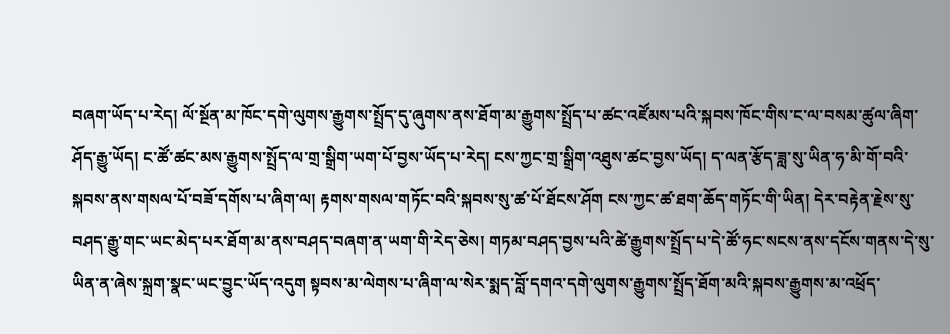བཞག་ཡོད་པ་རེད། ལོ་སྔོན་མ་ཁོང་དགེ་ལུགས་རྒྱུགས་སྤྲོད་དུ་ཞུགས་ནས་ཐོག་མ་རྒྱུགས་སྤྲོད་པ་ཚང་འཛོམས་པའི་སྐབས་ཁོང་གིས་ང་ལ་བསམ་ཚུལ་ཞིག་ཤོད་རྒྱུ་ཡོད། ང་ཚོ་ཚང་མས་རྒྱུགས་སྤྲོད་ལ་གྲ་སྒྲིག་ཡག་པོ་བྱས་ཡོད་པ་རེད། ངས་ཀྱང་གྲ་སྒྲིག་འཐུས་ཚང་བྱས་ཡོད། ད་ལན་རྩོད་ཟླ་སུ་ཡིན་ཧ་མི་གོ་བའི་སྐབས་ནས་གསལ་པོ་བཟོ་དགོས་པ་ཞིག་ལ། རྟགས་གསལ་གཏོང་བའི་སྐབས་སུ་ཚ་པོ་ཐོངས་ཤོག ངས་ཀྱང་ཚ་ཐག་ཆོད་གཏོང་གི་ཡིན། དེར་བརྟེན་རྗེས་སུ་བཤད་རྒྱུ་གང་ཡང་མེད་པར་ཐོག་མ་ནས་བཤད་བཞག་ན་ཡག་གི་རེད་ཅེས། གཏམ་བཤད་བྱས་པའི་ཚེ་རྒྱུགས་སྤྲོད་པ་དེ་ཚོ་ཧང་སངས་ནས་དངོས་གནས་དེ་སུ་ཡིན་ན་ཞེས་སྐྲག་སྣང་ཡང་བྱུང་ཡོད་འདུག སྟབས་མ་ལེགས་པ་ཞིག་ལ་སེར་སྨད་བློ་དགའ་དགེ་ལུགས་རྒྱུགས་སྤྲོད་ཐོག་མའི་སྐབས་རྒྱུགས་མ་འཕྲོད་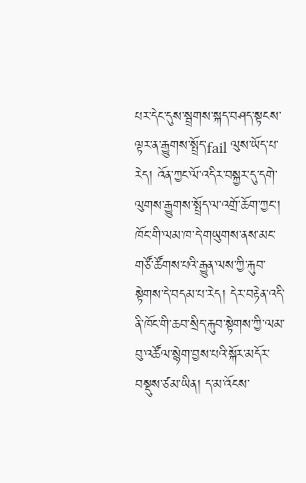པར་དེང་དུས་སྦྲགས་སྐད་བཤད་སྟངས་ལྟར་ན་རྒྱུགས་སྤྲོད་fail ལུས་ཡོད་པ་རེད། འོན་ཀྱང་ལོ་འདིར་བསྐྱར་དུ་དགེ་ལུགས་རྒྱུགས་སྤྲོད་ལ་འགྲོ་ཆོག་ཀྱང་། ཁོང་གི་ལམ་ཁ་དེ་གཡུགས་ནས་མང་གཙོ་ཚོགས་པའི་རྒྱུན་ལས་ཀྱི་རྐུབ་སྟེགས་དེ་བདམ་པ་རེད། དེར་བརྟེན་འདི་ནི་ཁོང་གི་ཆབ་སྲིད་རྐུབ་སྟེགས་ཀྱི་ལམ་བུ་འཚོལ་སྙེག་བྱས་པའི་སྐོར་མདོར་བསྡུས་ཙམ་ཡིན། ད་མ་འོངས་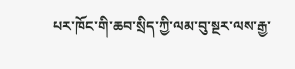པར་ཁོང་གི་ཆབ་སྲིད་ཀྱི་ལམ་བུ་སྔར་ལས་རྒྱ་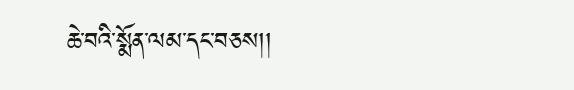ཆེ་བའི་སྨོན་ལམ་དང་བཅས།།